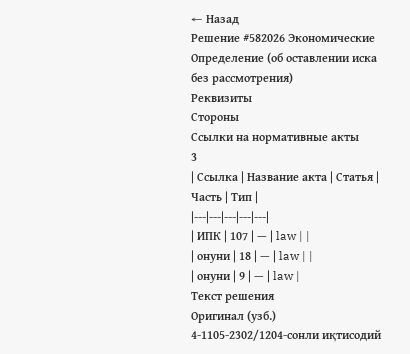← Назад
Решение #582026 Экономические
Определение (об оставлении иска без рассмотрения)
Реквизиты
Стороны
Ссылки на нормативные акты
3
| Ссылка | Название акта | Статья | Часть | Тип |
|---|---|---|---|---|
| ИПК | 107 | — | law | |
| онуни | 18 | — | law | |
| онуни | 9 | — | law |
Текст решения
Оригинал (узб.)
4-1105-2302/1204-сонли иқтисодий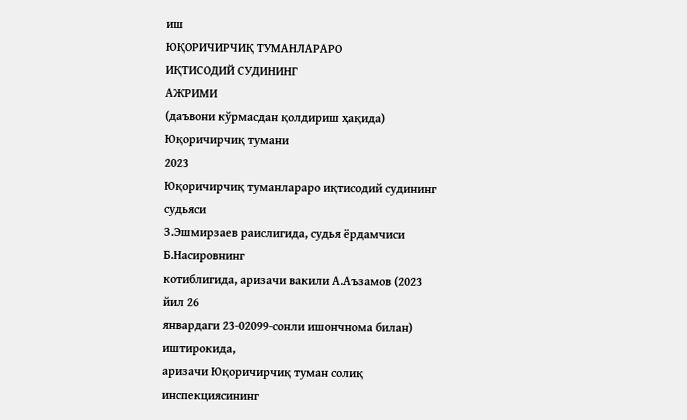иш
ЮҚОРИЧИРЧИҚ ТУМАНЛАРАРО
ИҚТИСОДИЙ СУДИНИНГ
АЖРИМИ
(даъвони кўрмасдан қолдириш ҳақида)
Юқоричирчиқ тумани
2023
Юқоричирчиқ туманлараро иқтисодий судининг судьяси
З.Эшмирзаев раислигида, судья ёрдамчиси Б.Насировнинг
котиблигида, аризачи вакили А.Аъзамов (2023 йил 26
январдаги 23-02099-сонли ишончнома билан) иштирокида,
аризачи Юқоричирчиқ туман солиқ инспекциясининг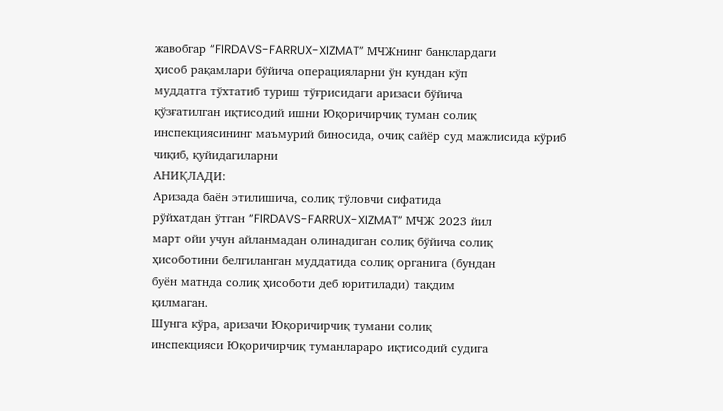жавобгар “FIRDAVS-FARRUX-XIZMAT” МЧЖнинг банклардаги
ҳисоб рақамлари бўйича операцияларни ўн кундан кўп
муддатга тўхтатиб туриш тўғрисидаги аризаси бўйича
қўзғатилган иқтисодий ишни Юқоричирчиқ туман солиқ
инспекциясининг маъмурий биносида, очиқ сайёр суд мажлисида кўриб чиқиб, қуйидагиларни
АНИҚЛАДИ:
Аризада баён этилишича, солиқ тўловчи сифатида
рўйхатдан ўтган “FIRDAVS-FARRUX-XIZMAT” МЧЖ 2023 йил
март ойи учун айланмадан олинадиган солиқ бўйича солиқ
ҳисоботини белгиланган муддатида солиқ органига (бундан
буён матнда солиқ ҳисоботи деб юритилади) тақдим
қилмаган.
Шунга кўра, аризачи Юқоричирчиқ тумани солиқ
инспекцияси Юқоричирчиқ туманлараро иқтисодий судига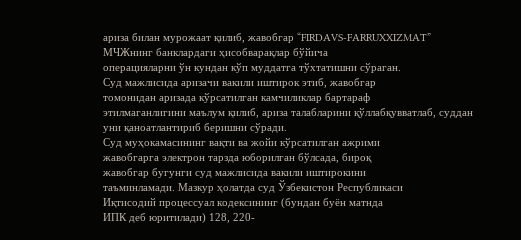ариза билан мурожаат қилиб, жавобгар “FIRDAVS-FARRUXXIZMAT”
МЧЖнинг банклардаги ҳисобварақлар бўйича
операцияларни ўн кундан кўп муддатга тўхтатишни сўраган.
Суд мажлисида аризачи вакили иштирок этиб, жавобгар
томонидан аризада кўрсатилган камчиликлар бартараф
этилмаганлигини маълум қилиб, ариза талабларини қўллабқувватлаб, суддан уни қаноатлантириб беришни сўради.
Суд муҳокамасининг вақти ва жойи кўрсатилган ажрими
жавобгарга электрон тарзда юборилган бўлсада, бироқ
жавобгар бугунги суд мажлисида вакили иштирокини
таъминламади. Мазкур ҳолатда суд Ўзбекистон Республикаси
Иқтисодий процессуал кодексининг (бундан буён матнда
ИПК деб юритилади) 128, 220-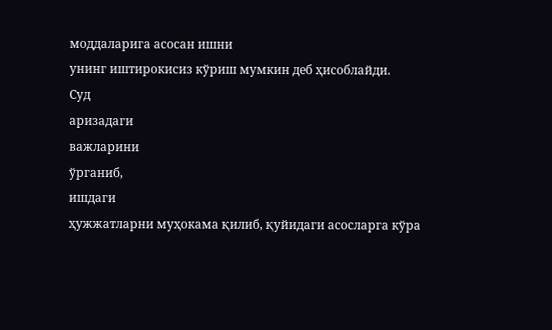моддаларига асосан ишни
унинг иштирокисиз кўриш мумкин деб ҳисоблайди.
Суд
аризадаги
важларини
ўрганиб,
ишдаги
ҳужжатларни муҳокама қилиб, қуйидаги асосларга кўра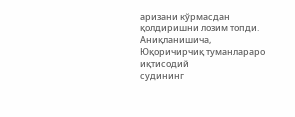аризани кўрмасдан қолдиришни лозим топди.
Аниқланишича, Юқоричирчиқ туманлараро иқтисодий
судининг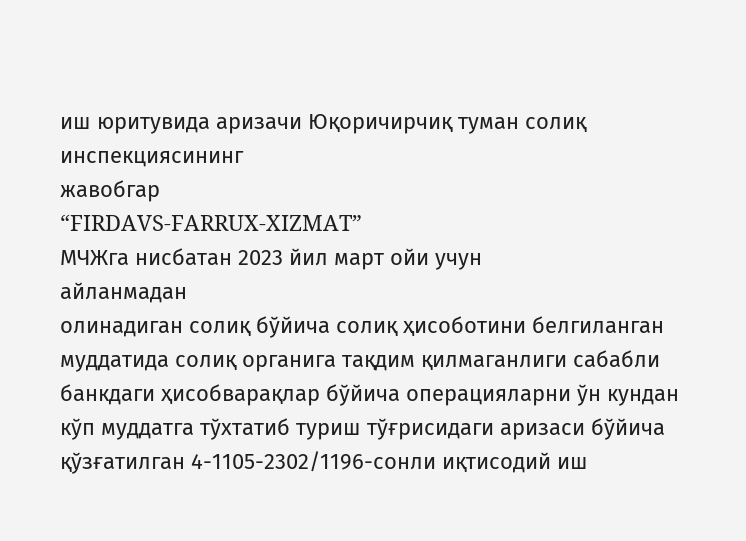иш юритувида аризачи Юқоричирчиқ туман солиқ
инспекциясининг
жавобгар
“FIRDAVS-FARRUX-XIZMAT”
МЧЖга нисбатан 2023 йил март ойи учун
айланмадан
олинадиган солиқ бўйича солиқ ҳисоботини белгиланган
муддатида солиқ органига тақдим қилмаганлиги сабабли
банкдаги ҳисобварақлар бўйича операцияларни ўн кундан
кўп муддатга тўхтатиб туриш тўғрисидаги аризаси бўйича
қўзғатилган 4-1105-2302/1196-сонли иқтисодий иш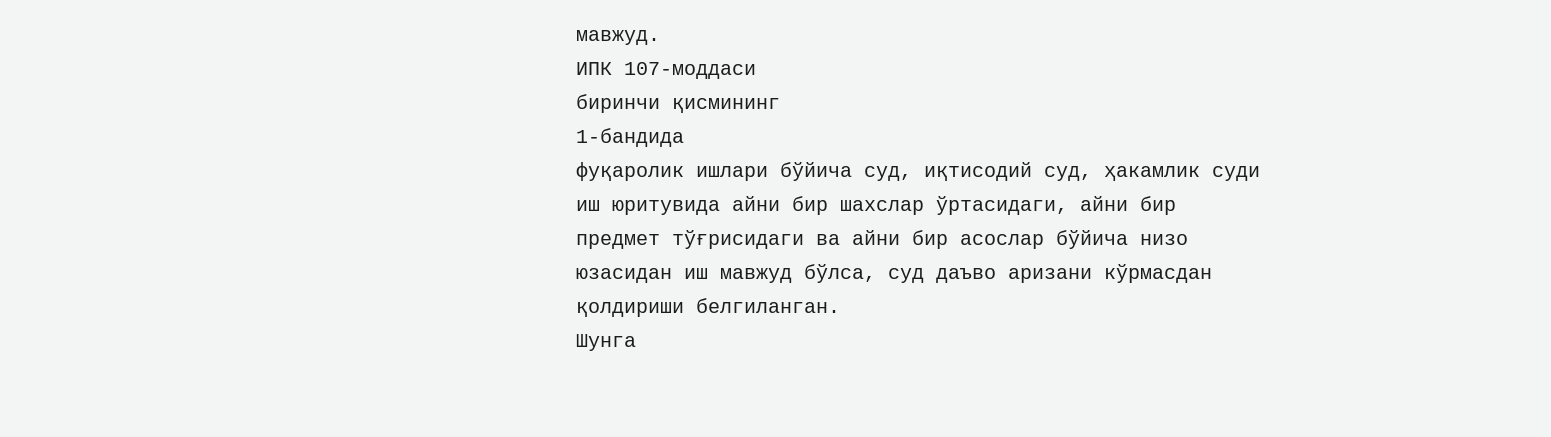мавжуд.
ИПК 107-моддаси
биринчи қисмининг
1-бандида
фуқаролик ишлари бўйича суд, иқтисодий суд, ҳакамлик суди
иш юритувида айни бир шахслар ўртасидаги, айни бир
предмет тўғрисидаги ва айни бир асослар бўйича низо
юзасидан иш мавжуд бўлса, суд даъво аризани кўрмасдан
қолдириши белгиланган.
Шунга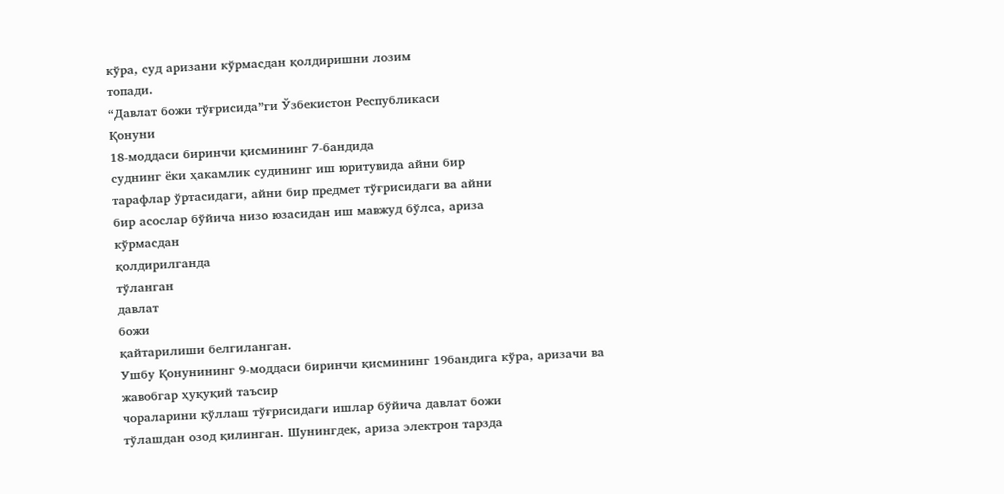кўра, суд аризани кўрмасдан қолдиришни лозим
топади.
“Давлат божи тўғрисида”ги Ўзбекистон Республикаси
Қонуни
18-моддаси биринчи қисмининг 7-бандида
суднинг ёки ҳакамлик судининг иш юритувида айни бир
тарафлар ўртасидаги, айни бир предмет тўғрисидаги ва айни
бир асослар бўйича низо юзасидан иш мавжуд бўлса, ариза
кўрмасдан
қолдирилганда
тўланган
давлат
божи
қайтарилиши белгиланган.
Ушбу Қонунининг 9-моддаси биринчи қисмининг 19бандига кўра, аризачи ва жавобгар ҳуқуқий таъсир
чораларини қўллаш тўғрисидаги ишлар бўйича давлат божи
тўлашдан озод қилинган. Шунингдек, ариза электрон тарзда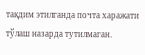тақдим этилганда почта харажати тўлаш назарда тутилмаган.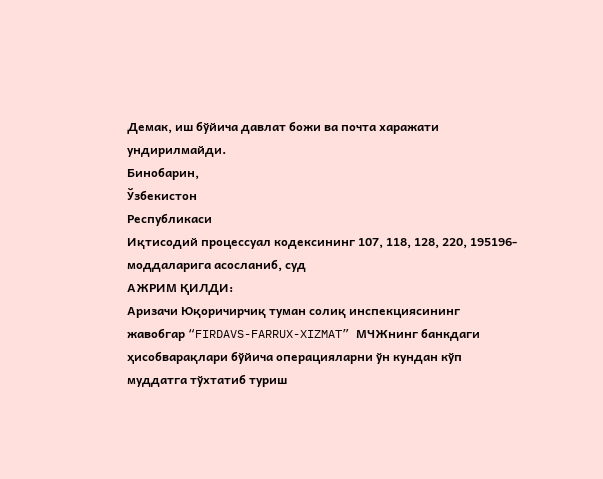Демак, иш бўйича давлат божи ва почта харажати
ундирилмайди.
Бинобарин,
Ўзбекистон
Республикаси
Иқтисодий процессуал кодексининг 107, 118, 128, 220, 195196-моддаларига асосланиб, суд
АЖРИМ ҚИЛДИ:
Аризачи Юқоричирчиқ туман солиқ инспекциясининг
жавобгар “FIRDAVS-FARRUX-XIZMAT” МЧЖнинг банкдаги
ҳисобварақлари бўйича операцияларни ўн кундан кўп
муддатга тўхтатиб туриш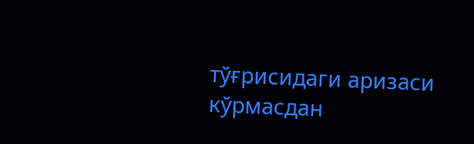тўғрисидаги аризаси кўрмасдан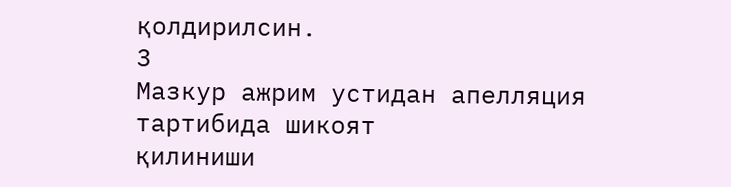қолдирилсин.
3
Мазкур ажрим устидан апелляция тартибида шикоят
қилиниши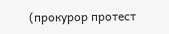(прокурор протест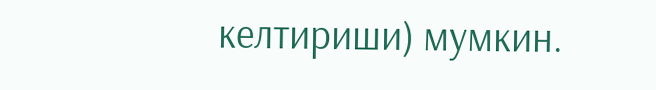келтириши) мумкин.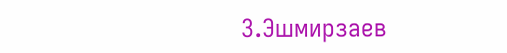З.Эшмирзаев